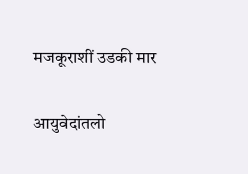मजकूराशीं उडकी मार

आयुवेदांतलो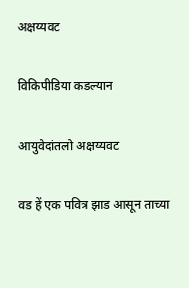अक्षय्यवट

विकिपीडिया कडल्यान

आयुवेदांतलो अक्षय्यवट

वड हें एक पवित्र झाड आसून ताच्या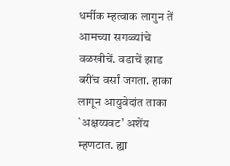धर्मीक म्हत्वाक लागुन तें आमच्या सगळ्यांचे वळखीचें. वडाचें झाड बरींच वर्सां जगता. हाका लागून आयुवेदांत ताका `अक्षय्यवट’ अशेंय म्हणटात. ह्या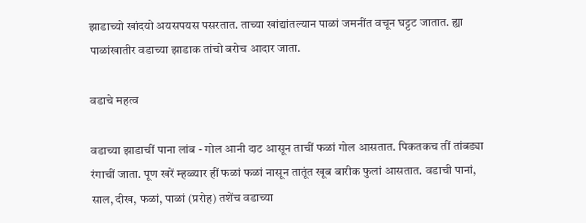झाडाच्यो खांदयो अयसपयस पसरतात. ताच्या खांद्यांतल्यान पाळां जमनींत वचून घट्टट जातात. ह्या पाळांखातीर वडाच्या झाडाक तांचो बरोच आदार जाता.

वडाचे महत्व

वडाच्या झाडाचीं पाना लांब - गोल आनी दाट आसून ताचीं फळां गोल आसतात. पिकतकच तीं तांबड्या रंगाचीं जाता. पूण खरें म्हळ्यार हीं फळां फळां नासून तातूंत खूब बारीक फुलां आसतात. वडाची पानां, साल, दीख, फळां, पाळां (प्ररोह) तशेंच वडाच्या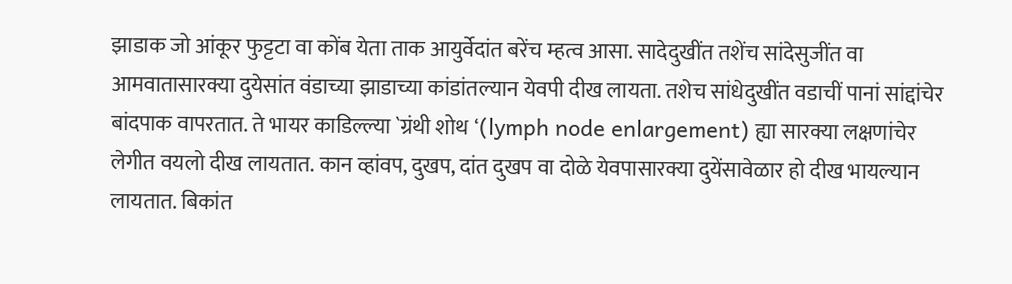झाडाक जो आंकूर फुट्टटा वा कोंब येता ताक आयुर्वेदांत बरेंच म्हत्व आसा. सादेदुखींत तशेंच सांदेसुजींत वा आमवातासारक्या दुयेसांत वंडाच्या झाडाच्या कांडांतल्यान येवपी दीख लायता. तशेच सांधेदुखींत वडाचीं पानां सांद्दांचेर बांदपाक वापरतात. ते भायर काडिल्ल्या `ग्रंथी शोथ ‘(lymph node enlargement) ह्या सारक्या लक्षणांचेर लेगीत वयलो दीख लायतात. कान व्हांवप, दुखप, दांत दुखप वा दोळे येवपासारक्या दुयेंसावेळार हो दीख भायल्यान लायतात. बिकांत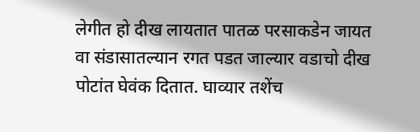लेगीत हो दीख लायतात पातळ परसाकडेन जायत वा संडासातल्यान रगत पडत जाल्यार वडाचो दीख पोटांत घेवंक दितात. घाव्यार तशेंच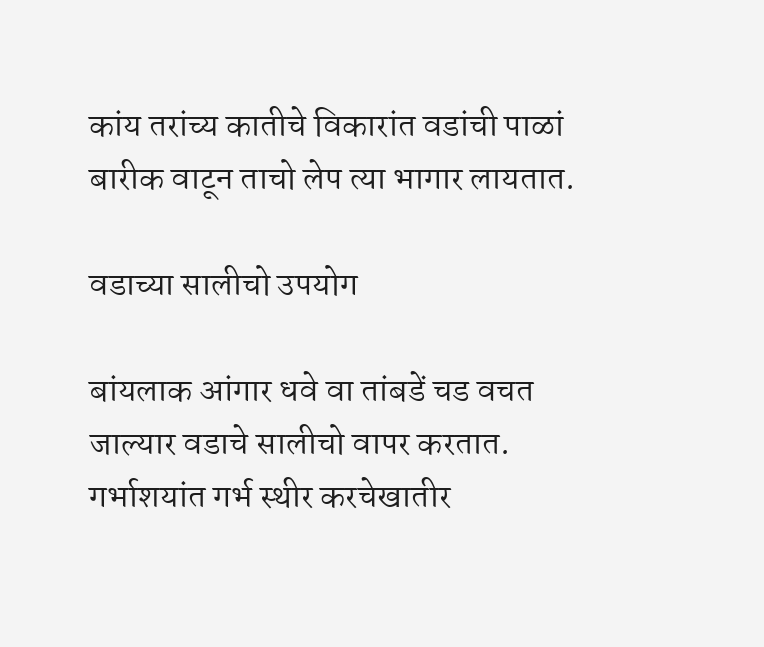कांय तरांच्य कातीचे विकारांत वडांची पाळां बारीक वाटून ताचो लेप त्या भागार लायतात.

वडाच्या सालीचो उपयोग

बांयलाक आंगार धवे वा तांबडें चड वचत जाल्यार वडाचे सालीचो वापर करतात. गर्भाशयांत गर्भ स्थीर करचेखातीर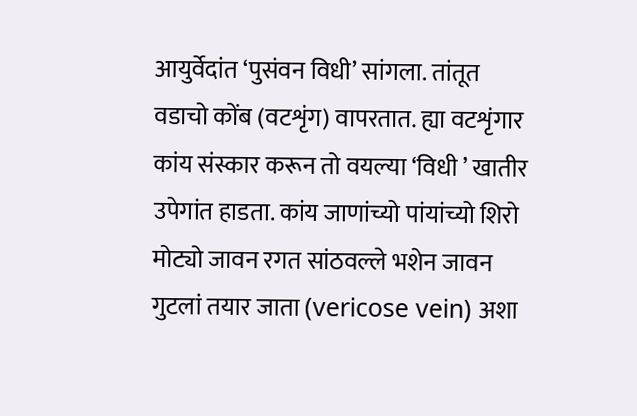आयुर्वेदांत ‘पुसंवन विधी’ सांगला. तांतूत वडाचो कोंब (वटशृंग) वापरतात. ह्या वटशृंगार कांय संस्कार करून तो वयल्या ‘विधी ’ खातीर उपेगांत हाडता. कांय जाणांच्यो पांयांच्यो शिरो मोट्यो जावन रगत सांठवल्ले भशेन जावन गुटलां तयार जाता (vericose vein) अशा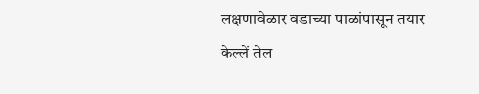लक्षणावेळार वडाच्या पाळांपासून तयार केल्लें तेल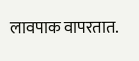लावपाक वापरतात.